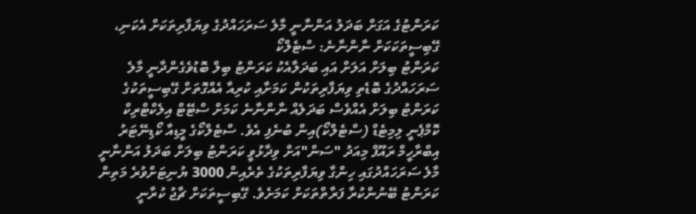ކަރަންޓުގެ އަގަށް ބަދަލު އަންނާނީ މާލެ ސަރަހައްދުގެ ވިޔަފާރިތަކަށް އެކަނި، ގޭބިސީތަކަކަށް ނާންނާނެ: ސްޓެލްކޯ
ކަރަންޓު ބިލަށް އަލަށް އައި ބަދަލާއެކު ކަރަންޓު ބިލް ބޮޑުވެގެންދާނީ މާލެ ސަރަހައްދުގެ ބޮޑެތި ވިޔަފާރިތަކުން ކަމަށާއި ކުރިއާ އެއްގޮތަށް ގޭބިސީތަކުގެ ކަރަންޓު ބިލަށް އެއްވެސް ބަދަލެއް ނާންނާނެ ކަމަށް ސްޓޭޓް އިލެކްޓްރިކް ކޮމްޕެނީ ލިމިޓެޑް (ސްޓެލްކޯ)އިން ބުނެފި އެވެ. ސްޓެލްކޯގެ މީޑިއާ ކޯޑިނޭޓަރު އިބްރާހީމް ރައޫފް މިއަދު "ސަން"އަށް ވިދާޅުވީ ކަރަންޓު ބިލަށް ބަދަލު އަންނާނީ މާލެ ސަރަހައްދުގައި ހިންގާ ވިޔަފާރިތަކުގެ ތެރެއިން 3000 ޔުނިޓަށްވުރެ މަތިން ކަރަންޓު ބޭނުންކުރާ ފަރާތްތަކަށް ކަމަށެވެ. ގޭބިސީތަކަށް ޗާޖު ކުރާނީ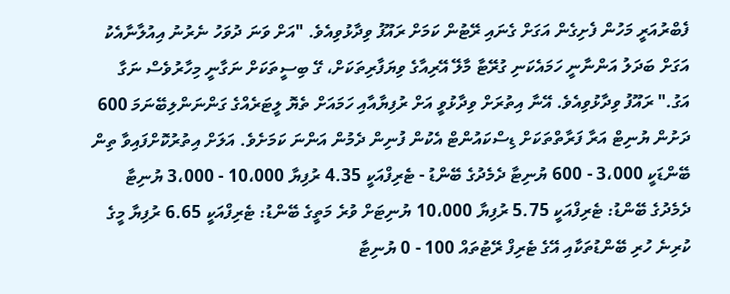ފެބްރުއަރީ މަހުން ފެށިގެން އަގަށް ގެނައި ރޭޓުން ކަމަށް ރައޫފު ވިދާޅުވިއެވެ. "އަށް ވަނަ ދުވަހު ނެރުނު އިއުލާނާއެކު އަގަށް ބަދަލު އަންނާނީ ހަމައެކަނި ގުރޭޓާ މާލޭ އޭރިއާގެ ވިޔަފާރިތަކަށް، ގޭ ބިސީތަކަށް ނަގާނީ މިހާރުވެސް ނަގާ އަގު." ރައޫފު ވިދާޅުވިއެވެ. އޭނާ އިތުރަށް ވިދާޅުވީ އަށް ރުފިޔާއާއި ހަމައަށް ތެޔޮ ލީޓަރެއްގެ ގަންނަންލިބޭނަމަ 600 ދަށުން ޔުނިޓް އަރާ ފަރާތްތަކަށް ޑިސްކައުންޓް އެކުން ފުނިން ދެމުން އަންނަ ކަމަށެވެ. އަލަށް އިތުރުކޮށްފައިވާ ތިން ބޭންޑަކީ 3،000 - 600 ޔުނިޓާ ދެމެދުގެ ބޭންޑު - ޓެރިފްއަކީ 4.35 ރުފިޔާ 10،000 - 3،000 ޔުނިޓާ ދެމެދުގެ ބޭންޑު: ޓެރިފްއަކީ 5.75 ރުފިޔާ 10،000 ޔުނިޓަށް ވުރެ މަތީގެ ބޭންޑު: ޓެރިފްއަކީ 6.65 ރުފިޔާ މީގެ ކުރިނެ ހުރި ބޭންޑުތަކާއި އޭގެ ޓެރިފް ރޭޓުތައް 100 - 0 ޔުނިޓާ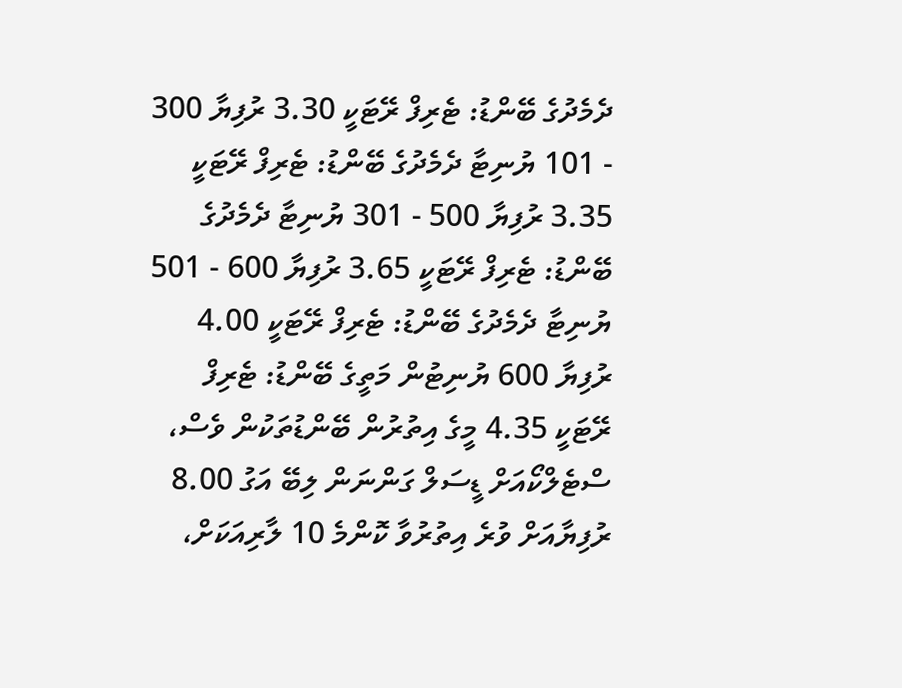ދެމެދުގެ ބޭންޑު: ޓެރިފް ރޭޓަކީ 3.30 ރުފިޔާ 300 - 101 ޔުނިޓާ ދެމެދުގެ ބޭންޑު: ޓެރިފް ރޭޓަކީ 3.35 ރުފިޔާ 500 - 301 ޔުނިޓާ ދެމެދުގެ ބޭންޑު: ޓެރިފް ރޭޓަކީ 3.65 ރުފިޔާ 600 - 501 ޔުނިޓާ ދެމެދުގެ ބޭންޑު: ޓެރިފް ރޭޓަކީ 4.00 ރުފިޔާ 600 ޔުނިޓުން މަތީގެ ބޭންޑު: ޓެރިފް ރޭޓަކީ 4.35 މީގެ އިތުރުން ބޭންޑުތަކުން ވެސް، ސްޓެލްކޯއަށް ޑީސަލް ގަންނަން ލިބޭ އަގު 8.00 ރުފިޔާއަށް ވުރެ އިތުރުވާ ކޮންމެ 10 ލާރިއަކަށް،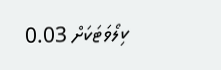ކިލޯވަޓަކަށް 0.03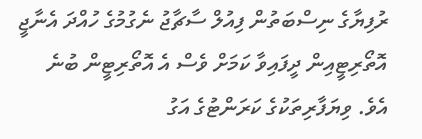ރުފިޔާގެ ނިސްބަތުން ފިއުލް ސާޗާޖު ނެގުމުގެ ހުއްދަ އެނާޖީ އޮތޯރިޓީއިން ދީފައިވާ ކަމަށް ވެސް އެ އޮތޯރިޓީން ބުނެ އެވެ. ވިޔަފާރިތަކުގެ ކަރަންޓުގެ އަގު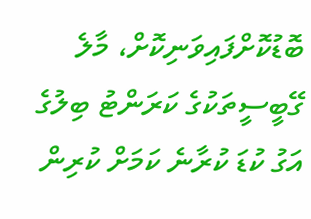ބޮޑުކޮށްފައިވަނިކޮށް، މާލެ ގޭބީސީތަކުގެ ކަރަންޓު ބިލުގެ އަގު ކުޑަ ކުރާނެ ކަމަށް ކުރިން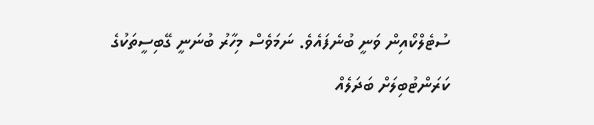ސުޓެލްކޯއިން ވަނީ ބުނެފައެވެ. ނަމަވެސް މިހާރު ބުނަނީ ގޭބިސީތަކުގެ ކަރަންޓުބިލަށް ބަދަލެއް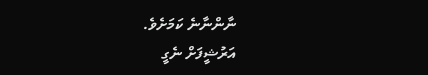ނާންނާނެ ކަމަށެވެ.
އަރުޝީފަށް ނެގީ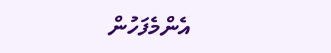އެންމެފަހުން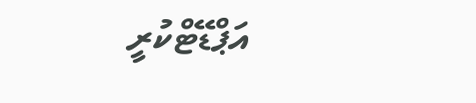އަޕްޑޭޓްކުރީ